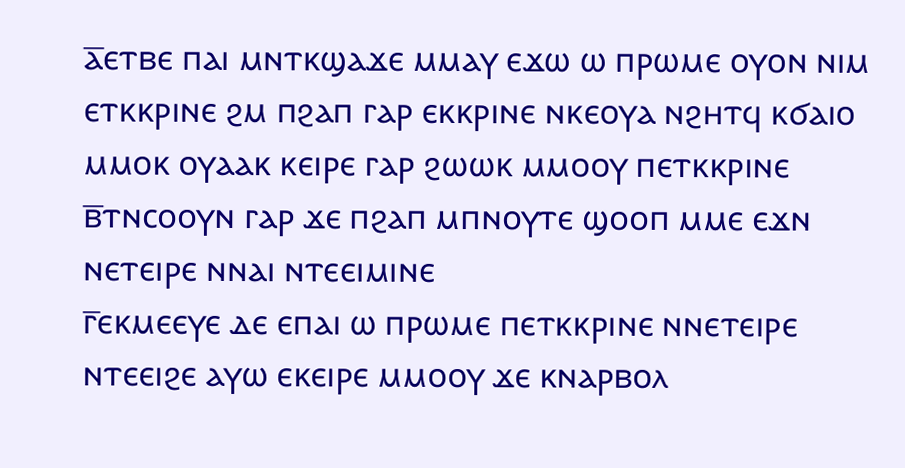ⲁ̅ⲉⲧⲃⲉ ⲡⲁⲓ ⲙⲛⲧⲕϣⲁϫⲉ ⲙⲙⲁⲩ ⲉϫⲱ ⲱ ⲡⲣⲱⲙⲉ ⲟⲩⲟⲛ ⲛⲓⲙ ⲉⲧⲕⲕⲣⲓⲛⲉ ϩⲙ ⲡϩⲁⲡ ⲅⲁⲣ ⲉⲕⲕⲣⲓⲛⲉ ⲛⲕⲉⲟⲩⲁ ⲛϩⲏⲧϥ ⲕϭⲁⲓⲟ ⲙⲙⲟⲕ ⲟⲩⲁⲁⲕ ⲕⲉⲓⲣⲉ ⲅⲁⲣ ϩⲱⲱⲕ ⲙⲙⲟⲟⲩ ⲡⲉⲧⲕⲕⲣⲓⲛⲉ
ⲃ̅ⲧⲛⲥⲟⲟⲩⲛ ⲅⲁⲣ ϫⲉ ⲡϩⲁⲡ ⲙⲡⲛⲟⲩⲧⲉ ϣⲟⲟⲡ ⲙⲙⲉ ⲉϫⲛ ⲛⲉⲧⲉⲓⲣⲉ ⲛⲛⲁⲓ ⲛⲧⲉⲉⲓⲙⲓⲛⲉ
ⲅ̅ⲉⲕⲙⲉⲉⲩⲉ ⲇⲉ ⲉⲡⲁⲓ ⲱ ⲡⲣⲱⲙⲉ ⲡⲉⲧⲕⲕⲣⲓⲛⲉ ⲛⲛⲉⲧⲉⲓⲣⲉ ⲛⲧⲉⲉⲓϩⲉ ⲁⲩⲱ ⲉⲕⲉⲓⲣⲉ ⲙⲙⲟⲟⲩ ϫⲉ ⲕⲛⲁⲣⲃⲟⲗ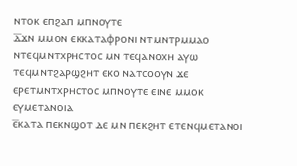ⲛⲧⲟⲕ ⲉⲡϩⲁⲡ ⲙⲡⲛⲟⲩⲧⲉ
ⲇ̅ϫⲛ ⲙⲙⲟⲛ ⲉⲕⲕⲁⲧⲁⲫⲣⲟⲛⲓ ⲛⲧⲙⲛⲧⲣⲙⲙⲁⲟ ⲛⲧⲉϥⲙⲛⲧⲭⲣⲏⲥⲧⲟⲥ ⲙⲛ ⲧⲉϥⲁⲛⲟⲭⲏ ⲁⲩⲱ ⲧⲉϥⲙⲛⲧϩⲁⲣϣϩⲏⲧ ⲉⲕⲟ ⲛⲁⲧⲥⲟⲟⲩⲛ ϫⲉ ⲉⲣⲉⲧⲙⲛⲧⲭⲣⲏⲥⲧⲟⲥ ⲙⲡⲛⲟⲩⲧⲉ ⲉⲓⲛⲉ ⲙⲙⲟⲕ ⲉⲩⲙⲉⲧⲁⲛⲟⲓⲁ
ⲉ̅ⲕⲁⲧⲁ ⲡⲉⲕⲛϣⲟⲧ ⲇⲉ ⲙⲛ ⲡⲉⲕϩⲏⲧ ⲉⲧⲉⲛϥⲙⲉⲧⲁⲛⲟⲓ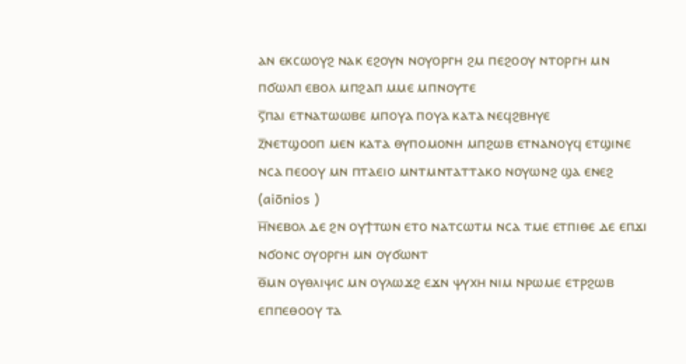ⲁⲛ ⲉⲕⲥⲱⲟⲩϩ ⲛⲁⲕ ⲉϩⲟⲩⲛ ⲛⲟⲩⲟⲣⲅⲏ ϩⲙ ⲡⲉϩⲟⲟⲩ ⲛⲧⲟⲣⲅⲏ ⲙⲛ ⲡϭⲱⲗⲡ ⲉⲃⲟⲗ ⲙⲡϩⲁⲡ ⲙⲙⲉ ⲙⲡⲛⲟⲩⲧⲉ
ⲋ̅ⲡⲁⲓ ⲉⲧⲛⲁⲧⲱⲱⲃⲉ ⲙⲡⲟⲩⲁ ⲡⲟⲩⲁ ⲕⲁⲧⲁ ⲛⲉϥϩⲃⲏⲩⲉ
ⲍ̅ⲛⲉⲧϣⲟⲟⲡ ⲙⲉⲛ ⲕⲁⲧⲁ ⲑⲩⲡⲟⲙⲟⲛⲏ ⲙⲡϩⲱⲃ ⲉⲧⲛⲁⲛⲟⲩϥ ⲉⲧϣⲓⲛⲉ ⲛⲥⲁ ⲡⲉⲟⲟⲩ ⲙⲛ ⲡⲧⲁⲉⲓⲟ ⲙⲛⲧⲙⲛⲧⲁⲧⲧⲁⲕⲟ ⲛⲟⲩⲱⲛϩ ϣⲁ ⲉⲛⲉϩ (aiōnios )
ⲏ̅ⲛⲉⲃⲟⲗ ⲇⲉ ϩⲛ ⲟⲩϯⲧⲱⲛ ⲉⲧⲟ ⲛⲁⲧⲥⲱⲧⲙ ⲛⲥⲁ ⲧⲙⲉ ⲉⲧⲡⲓⲑⲉ ⲇⲉ ⲉⲡϫⲓ ⲛϭⲟⲛⲥ ⲟⲩⲟⲣⲅⲏ ⲙⲛ ⲟⲩϭⲱⲛⲧ
ⲑ̅ⲙⲛ ⲟⲩⲑⲗⲓⲯⲓⲥ ⲙⲛ ⲟⲩⲗⲱϫϩ ⲉϫⲛ ⲯⲩⲭⲏ ⲛⲓⲙ ⲛⲣⲱⲙⲉ ⲉⲧⲣϩⲱⲃ ⲉⲡⲡⲉⲑⲟⲟⲩ ⲧⲁ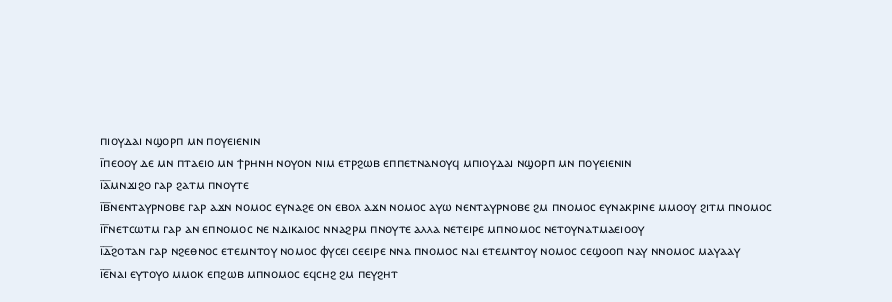ⲡⲓⲟⲩⲇⲁⲓ ⲛϣⲟⲣⲡ ⲙⲛ ⲡⲟⲩⲉⲓⲉⲛⲓⲛ
ⲓ̅ⲡⲉⲟⲟⲩ ⲇⲉ ⲙⲛ ⲡⲧⲁⲉⲓⲟ ⲙⲛ ϯⲣⲏⲛⲏ ⲛⲟⲩⲟⲛ ⲛⲓⲙ ⲉⲧⲣϩⲱⲃ ⲉⲡⲡⲉⲧⲛⲁⲛⲟⲩϥ ⲙⲡⲓⲟⲩⲇⲁⲓ ⲛϣⲟⲣⲡ ⲙⲛ ⲡⲟⲩⲉⲓⲉⲛⲓⲛ
ⲓ̅ⲁ̅ⲙⲛϫⲓϩⲟ ⲅⲁⲣ ϩⲁⲧⲙ ⲡⲛⲟⲩⲧⲉ
ⲓ̅ⲃ̅ⲛⲉⲛⲧⲁⲩⲣⲛⲟⲃⲉ ⲅⲁⲣ ⲁϫⲛ ⲛⲟⲙⲟⲥ ⲉⲩⲛⲁϩⲉ ⲟⲛ ⲉⲃⲟⲗ ⲁϫⲛ ⲛⲟⲙⲟⲥ ⲁⲩⲱ ⲛⲉⲛⲧⲁⲩⲣⲛⲟⲃⲉ ϩⲙ ⲡⲛⲟⲙⲟⲥ ⲉⲩⲛⲁⲕⲣⲓⲛⲉ ⲙⲙⲟⲟⲩ ϩⲓⲧⲙ ⲡⲛⲟⲙⲟⲥ
ⲓ̅ⲅ̅ⲛⲉⲧⲥⲱⲧⲙ ⲅⲁⲣ ⲁⲛ ⲉⲡⲛⲟⲙⲟⲥ ⲛⲉ ⲛⲇⲓⲕⲁⲓⲟⲥ ⲛⲛⲁϩⲣⲙ ⲡⲛⲟⲩⲧⲉ ⲁⲗⲗⲁ ⲛⲉⲧⲉⲓⲣⲉ ⲙⲡⲛⲟⲙⲟⲥ ⲛⲉⲧⲟⲩⲛⲁⲧⲙⲁⲉⲓⲟⲟⲩ
ⲓ̅ⲇ̅ϩⲟⲧⲁⲛ ⲅⲁⲣ ⲛϩⲉⲑⲛⲟⲥ ⲉⲧⲉⲙⲛⲧⲟⲩ ⲛⲟⲙⲟⲥ ⲫⲩⲥⲉⲓ ⲥⲉⲉⲓⲣⲉ ⲛⲛⲁ ⲡⲛⲟⲙⲟⲥ ⲛⲁⲓ ⲉⲧⲉⲙⲛⲧⲟⲩ ⲛⲟⲙⲟⲥ ⲥⲉϣⲟⲟⲡ ⲛⲁⲩ ⲛⲛⲟⲙⲟⲥ ⲙⲁⲩⲁⲁⲩ
ⲓ̅ⲉ̅ⲛⲁⲓ ⲉⲩⲧⲟⲩⲟ ⲙⲙⲟⲕ ⲉⲡϩⲱⲃ ⲙⲡⲛⲟⲙⲟⲥ ⲉϥⲥⲏϩ ϩⲙ ⲡⲉⲩϩⲏⲧ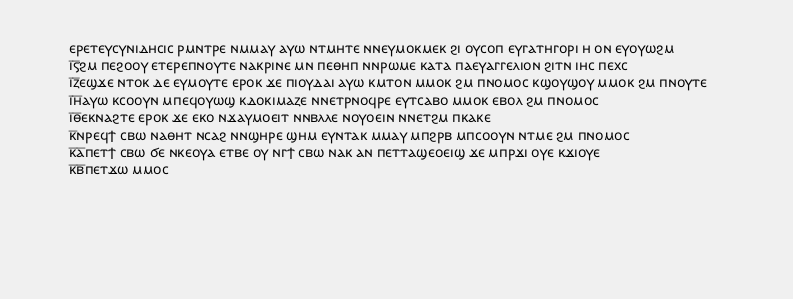ⲉⲣⲉⲧⲉⲩⲥⲩⲛⲓⲇⲏⲥⲓⲥ ⲣⲙⲛⲧⲣⲉ ⲛⲙⲙⲁⲩ ⲁⲩⲱ ⲛⲧⲙⲏⲧⲉ ⲛⲛⲉⲩⲙⲟⲕⲙⲉⲕ ϩⲓ ⲟⲩⲥⲟⲡ ⲉⲩⲅⲁⲧⲏⲅⲟⲣⲓ ⲏ ⲟⲛ ⲉⲩⲟⲩⲱϩⲙ
ⲓ̅ⲋ̅ϩⲙ ⲡⲉϩⲟⲟⲩ ⲉⲧⲉⲣⲉⲡⲛⲟⲩⲧⲉ ⲛⲁⲕⲣⲓⲛⲉ ⲙⲛ ⲡⲉⲑⲏⲡ ⲛⲛⲣⲱⲙⲉ ⲕⲁⲧⲁ ⲡⲁⲉⲩⲁⲅⲅⲉⲗⲓⲟⲛ ϩⲓⲧⲛ ⲓⲏⲥ ⲡⲉⲭⲥ
ⲓ̅ⲍ̅ⲉϣϫⲉ ⲛⲧⲟⲕ ⲇⲉ ⲉⲩⲙⲟⲩⲧⲉ ⲉⲣⲟⲕ ϫⲉ ⲡⲓⲟⲩⲇⲁⲓ ⲁⲩⲱ ⲕⲙⲧⲟⲛ ⲙⲙⲟⲕ ϩⲙ ⲡⲛⲟⲙⲟⲥ ⲕϣⲟⲩϣⲟⲩ ⲙⲙⲟⲕ ϩⲙ ⲡⲛⲟⲩⲧⲉ
ⲓ̅ⲏ̅ⲁⲩⲱ ⲕⲥⲟⲟⲩⲛ ⲙⲡⲉϥⲟⲩⲱϣ ⲕⲇⲟⲕⲓⲙⲁⲍⲉ ⲛⲛⲉⲧⲣⲛⲟϥⲣⲉ ⲉⲩⲧⲥⲁⲃⲟ ⲙⲙⲟⲕ ⲉⲃⲟⲗ ϩⲙ ⲡⲛⲟⲙⲟⲥ
ⲓ̅ⲑ̅ⲉⲕⲛⲁϩⲧⲉ ⲉⲣⲟⲕ ϫⲉ ⲉⲕⲟ ⲛϫⲁⲩⲙⲟⲉⲓⲧ ⲛⲛⲃⲗⲗⲉ ⲛⲟⲩⲟⲉⲓⲛ ⲛⲛⲉⲧϩⲙ ⲡⲕⲁⲕⲉ
ⲕ̅ⲛⲣⲉϥϯ ⲥⲃⲱ ⲛⲁⲑⲏⲧ ⲛⲥⲁϩ ⲛⲛϣⲏⲣⲉ ϣⲏⲙ ⲉⲩⲛⲧⲁⲕ ⲙⲙⲁⲩ ⲙⲡϩⲣⲃ ⲙⲡⲥⲟⲟⲩⲛ ⲛⲧⲙⲉ ϩⲙ ⲡⲛⲟⲙⲟⲥ
ⲕ̅ⲁ̅ⲡⲉⲧϯ ⲥⲃⲱ ϭⲉ ⲛⲕⲉⲟⲩⲁ ⲉⲧⲃⲉ ⲟⲩ ⲛⲅϯ ⲥⲃⲱ ⲛⲁⲕ ⲁⲛ ⲡⲉⲧⲧⲁϣⲉⲟⲉⲓϣ ϫⲉ ⲙⲡⲣϫⲓ ⲟⲩⲉ ⲕϫⲓⲟⲩⲉ
ⲕ̅ⲃ̅ⲡⲉⲧϫⲱ ⲙⲙⲟⲥ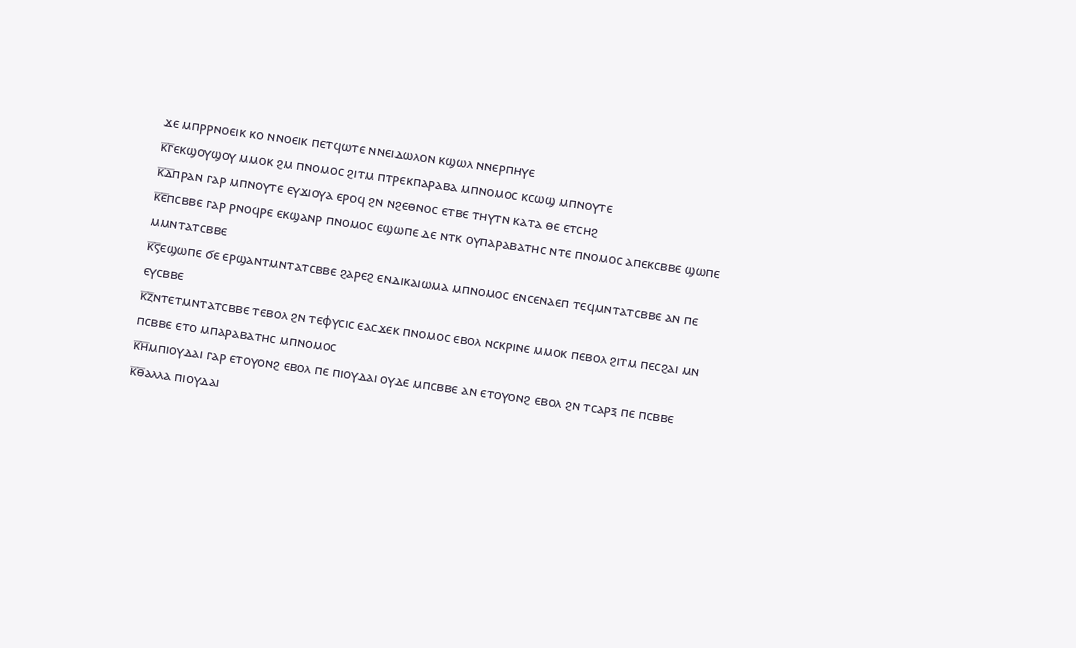ϫⲉ ⲙⲡⲣⲣⲛⲟⲉⲓⲕ ⲕⲟ ⲛⲛⲟⲉⲓⲕ ⲡⲉⲧϥⲱⲧⲉ ⲛⲛⲉⲓⲇⲱⲗⲟⲛ ⲕϣⲱⲗ ⲛⲛⲉⲣⲡⲏⲩⲉ
ⲕ̅ⲅ̅ⲉⲕϣⲟⲩϣⲟⲩ ⲙⲙⲟⲕ ϩⲙ ⲡⲛⲟⲙⲟⲥ ϩⲓⲧⲙ ⲡⲧⲣⲉⲕⲡⲁⲣⲁⲃⲁ ⲙⲡⲛⲟⲙⲟⲥ ⲕⲥⲱϣ ⲙⲡⲛⲟⲩⲧⲉ
ⲕ̅ⲇ̅ⲡⲣⲁⲛ ⲅⲁⲣ ⲙⲡⲛⲟⲩⲧⲉ ⲉⲩϫⲓⲟⲩⲁ ⲉⲣⲟϥ ϩⲛ ⲛϩⲉⲑⲛⲟⲥ ⲉⲧⲃⲉ ⲧⲏⲩⲧⲛ ⲕⲁⲧⲁ ⲑⲉ ⲉⲧⲥⲏϩ
ⲕ̅ⲉ̅ⲡⲥⲃⲃⲉ ⲅⲁⲣ ⲣⲛⲟϥⲣⲉ ⲉⲕϣⲁⲛⲣ ⲡⲛⲟⲙⲟⲥ ⲉϣⲱⲡⲉ ⲇⲉ ⲛⲧⲕ ⲟⲩⲡⲁⲣⲁⲃⲁⲧⲏⲥ ⲛⲧⲉ ⲡⲛⲟⲙⲟⲥ ⲁⲡⲉⲕⲥⲃⲃⲉ ϣⲱⲡⲉ ⲙⲙⲛⲧⲁⲧⲥⲃⲃⲉ
ⲕ̅ⲋ̅ⲉϣⲱⲡⲉ ϭⲉ ⲉⲣϣⲁⲛⲧⲙⲛⲧⲁⲧⲥⲃⲃⲉ ϩⲁⲣⲉϩ ⲉⲛⲇⲓⲕⲁⲓⲱⲙⲁ ⲙⲡⲛⲟⲙⲟⲥ ⲉⲛⲥⲉⲛⲁⲉⲡ ⲧⲉϥⲙⲛⲧⲁⲧⲥⲃⲃⲉ ⲁⲛ ⲡⲉ ⲉⲩⲥⲃⲃⲉ
ⲕ̅ⲍ̅ⲛⲧⲉⲧⲙⲛⲧⲁⲧⲥⲃⲃⲉ ⲧⲉⲃⲟⲗ ϩⲛ ⲧⲉⲫⲩⲥⲓⲥ ⲉⲁⲥϫⲉⲕ ⲡⲛⲟⲙⲟⲥ ⲉⲃⲟⲗ ⲛⲥⲕⲣⲓⲛⲉ ⲙⲙⲟⲕ ⲡⲉⲃⲟⲗ ϩⲓⲧⲙ ⲡⲉⲥϩⲁⲓ ⲙⲛ ⲡⲥⲃⲃⲉ ⲉⲧⲟ ⲙⲡⲁⲣⲁⲃⲁⲧⲏⲥ ⲙⲡⲛⲟⲙⲟⲥ
ⲕ̅ⲏ̅ⲙⲡⲓⲟⲩⲇⲁⲓ ⲅⲁⲣ ⲉⲧⲟⲩⲟⲛϩ ⲉⲃⲟⲗ ⲡⲉ ⲡⲓⲟⲩⲇⲁⲓ ⲟⲩⲇⲉ ⲙⲡⲥⲃⲃⲉ ⲁⲛ ⲉⲧⲟⲩⲟⲛϩ ⲉⲃⲟⲗ ϩⲛ ⲧⲥⲁⲣⲝ ⲡⲉ ⲡⲥⲃⲃⲉ
ⲕ̅ⲑ̅ⲁⲗⲗⲁ ⲡⲓⲟⲩⲇⲁⲓ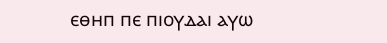ⲉⲑⲏⲡ ⲡⲉ ⲡⲓⲟⲩⲇⲁⲓ ⲁⲩⲱ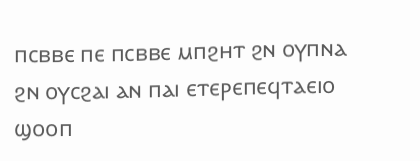ⲡⲥⲃⲃⲉ ⲡⲉ ⲡⲥⲃⲃⲉ ⲙⲡϩⲏⲧ ϩⲛ ⲟⲩⲡⲛⲁ ϩⲛ ⲟⲩⲥϩⲁⲓ ⲁⲛ ⲡⲁⲓ ⲉⲧⲉⲣⲉⲡⲉϥⲧⲁⲉⲓⲟ ϣⲟⲟⲡ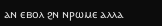ⲁⲛ ⲉⲃⲟⲗ ϩⲛ ⲛⲣⲱⲙⲉ ⲁⲗⲗⲁ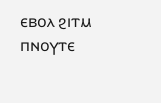ⲉⲃⲟⲗ ϩⲓⲧⲙ ⲡⲛⲟⲩⲧⲉ